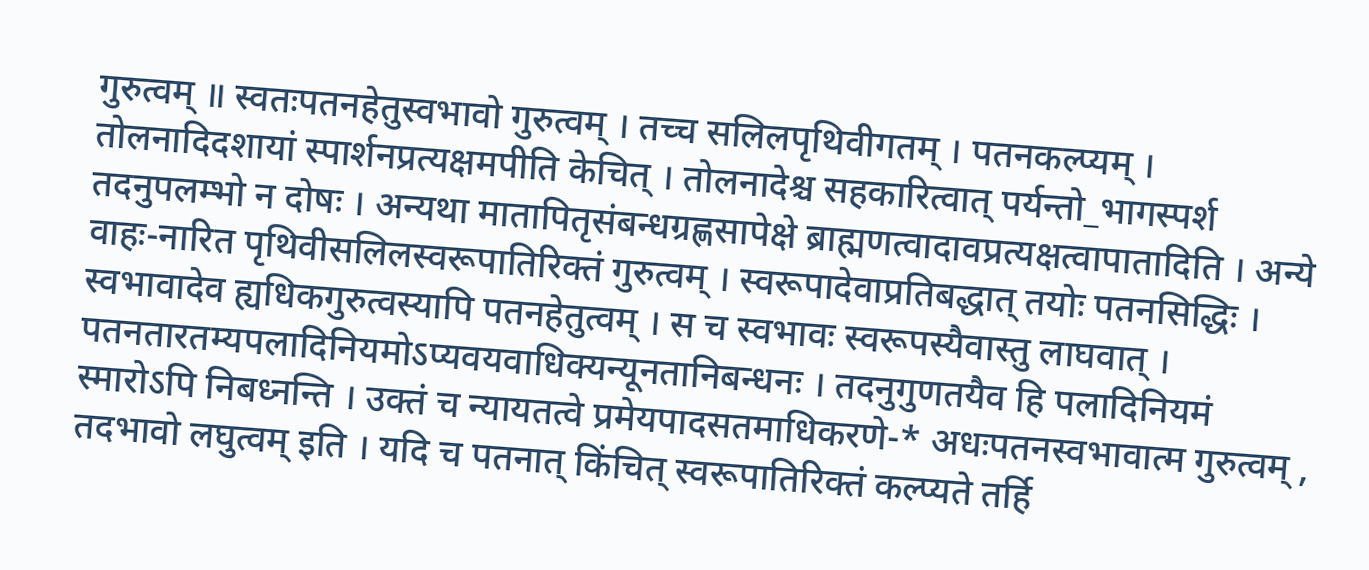गुरुत्वम् ॥ स्वतःपतनहेतुस्वभावो गुरुत्वम् । तच्च सलिलपृथिवीगतम् । पतनकल्प्यम् । तोलनादिदशायां स्पार्शनप्रत्यक्षमपीति केचित् । तोलनादेश्च सहकारित्वात् पर्यन्तो_भागस्पर्श तदनुपलम्भो न दोषः । अन्यथा मातापितृसंबन्धग्रह्णसापेक्षे ब्राह्मणत्वादावप्रत्यक्षत्वापातादिति । अन्ये वाहः-नारित पृथिवीसलिलस्वरूपातिरिक्तं गुरुत्वम् । स्वरूपादेवाप्रतिबद्धात् तयोः पतनसिद्धिः । स्वभावादेव ह्यधिकगुरुत्वस्यापि पतनहेतुत्वम् । स च स्वभावः स्वरूपस्यैवास्तु लाघवात् । पतनतारतम्यपलादिनियमोऽप्यवयवाधिक्यन्यूनतानिबन्धनः । तदनुगुणतयैव हि पलादिनियमं स्मारोऽपि निबध्नन्ति । उक्तं च न्यायतत्वे प्रमेयपादसतमाधिकरणे-* अधःपतनस्वभावात्म गुरुत्वम् , तदभावो लघुत्वम् इति । यदि च पतनात् किंचित् स्वरूपातिरिक्तं कल्प्यते तर्हि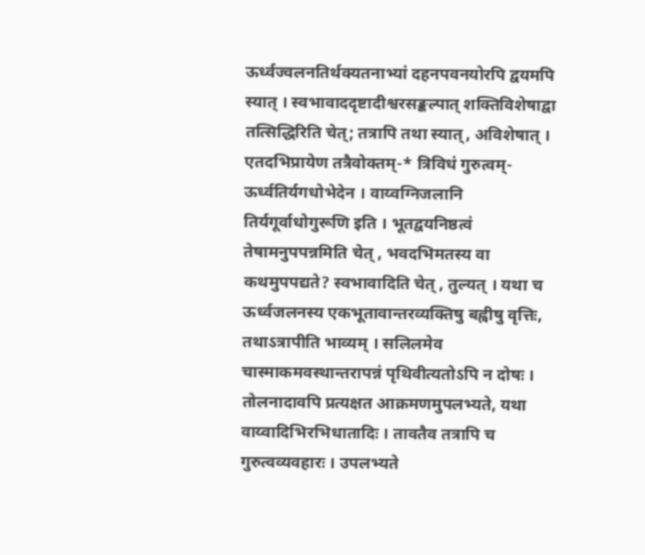ऊर्ध्वज्वलनतिर्थक्यतनाभ्यां दहनपवनयोरपि द्वयमपि स्यात् । स्वभावाददृष्टादीश्वरसङ्कल्पात् शक्तिविशेषाद्वा तत्सिद्धिरिति चेत्; तत्रापि तथा स्यात्, अविशेषात् । एतदभिप्रायेण तत्रैवोक्तम्-* त्रिविधं गुरुत्वम्-ऊर्ध्वतिर्यगधोभेदेन । वाय्वग्निजलानि तिर्यगूर्वाधोगुरूणि इति । भूतद्वयनिष्ठत्वं तेषामनुपपन्नमिति चेत् , भवदभिमतस्य वा कथमुपपद्यते? स्वभावादिति चेत् , तुल्यत् । यथा च ऊर्ध्वजलनस्य एकभूतावान्तरव्यक्तिषु बह्वीषु वृत्तिः, तथाऽत्रापीति भाव्यम् । सलिलमेव चास्माकमवस्थान्तरापन्नं पृथिवीत्यतोऽपि न दोषः । तोलनादावपि प्रत्यक्षत आक्रमणमुपलभ्यते, यथा वाय्वादिभिरभिधातादिः । तावतैव तत्रापि च गुरुत्वव्यवहारः । उपलभ्यते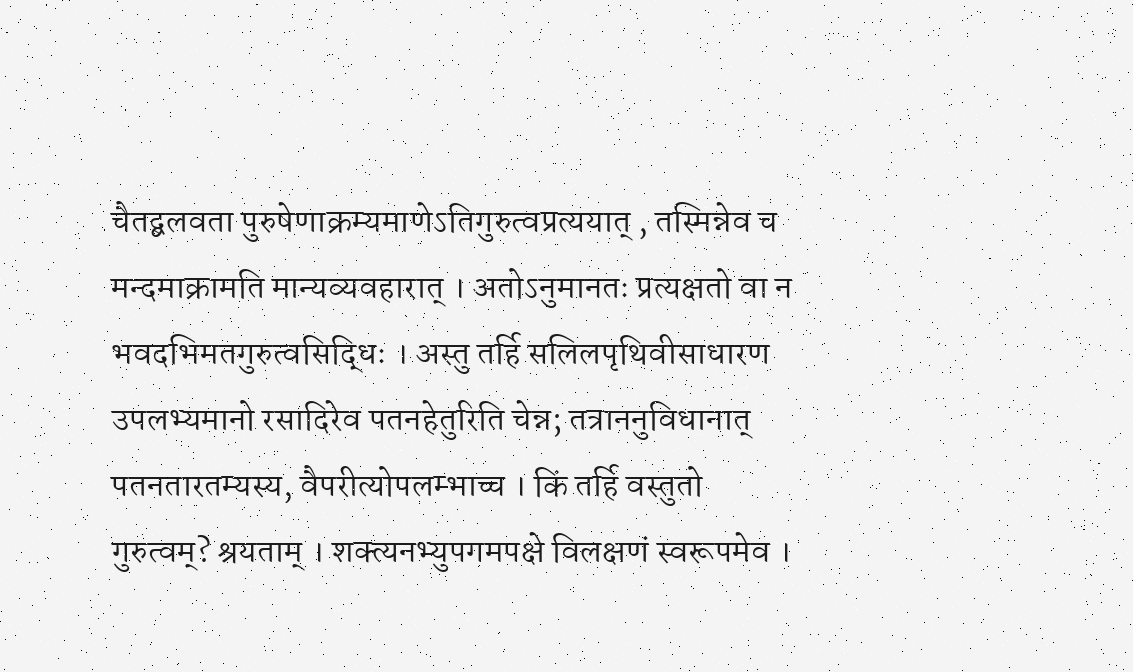चैतद्बलवता पुरुषेणाक्रम्यमाणेऽतिगुरुत्वप्रत्ययात् , तस्मिन्नेव च मन्दमाक्रामति मान्यव्यवहारात् । अतोऽनुमानतः प्रत्यक्षतो वा न भवदभिमतगुरुत्वसिद्धिः । अस्तु तर्हि सलिलपृथिवीसाधारण उपलभ्यमानो रसादिरेव पतनहेतुरिति चेन्न; तत्राननुविधानात् पतनतारतम्यस्य, वैपरीत्योपलम्भाच्च । किं तर्हि वस्तुतो गुरुत्वम्? श्रयताम् । शक्त्यनभ्युपगमपक्षे विलक्षणं स्वरूपमेव ।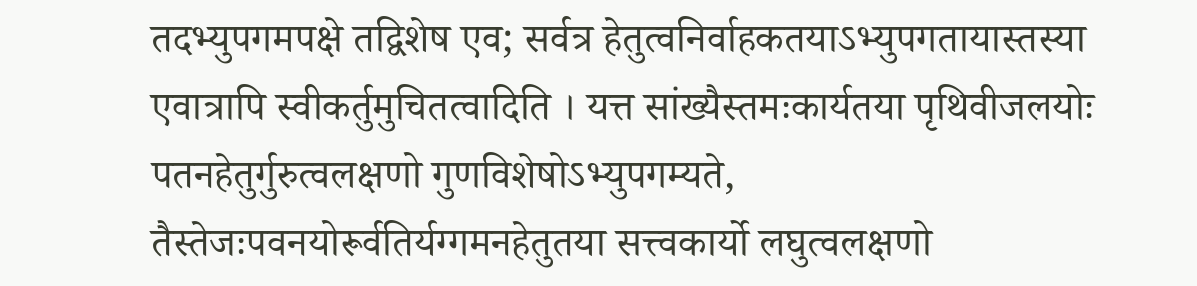तदभ्युपगमपक्षे तद्विशेष एव; सर्वत्र हेतुत्वनिर्वाहकतयाऽभ्युपगतायास्तस्या एवात्रापि स्वीकर्तुमुचितत्वादिति । यत्त सांख्यैस्तमःकार्यतया पृथिवीजलयोः पतनहेतुर्गुरुत्वलक्षणो गुणविशेषोऽभ्युपगम्यते, तैस्तेजःपवनयोरूर्वतिर्यग्गमनहेतुतया सत्त्वकार्यो लघुत्वलक्षणो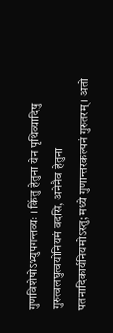गुणविशेषोऽभ्युपगन्तव्यः । किंतु हेतुना येन पृथिव्यादिषु गुरुत्वलघुत्वयोनियमं वदसि, अनेनैव हेतुना पतनादिकार्यनियमोऽस्तु; मध्ये गुणान्तरकल्पनं गुरुतरम् । अतो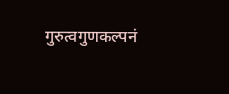गुरुत्वगुणकल्पनं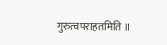गुरुत्वपराहतमिति ॥